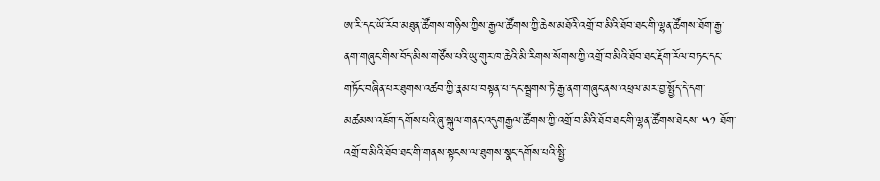ཨ་རི་དང་ཡོ་རོབ་མཐུན་ཚོགས་གཉིས་ཀྱིས་རྒྱལ་ཚོགས་ཀྱི་ཆེས་མཐོའི་འགྲོ་བ་མིའི་ཐོབ་ཐང་གི་ལྷན་ཚོགས་ཐོག་རྒྱ་ནག་གཞུང་གིས་བོད་མིས་གཙོས་པའི་ཡུ་གུར་ཁ་ཆེའི་མི་རིགས་སོགས་ཀྱི་འགྲོ་བ་མིའི་ཐོབ་ཐང་རྡོག་རོལ་བཏང་དང་གཏོང་བཞིན་པར་ཐུགས་འཚབ་ཀྱི་རྣམ་པ་བསྟན་པ་དང་སྦྲགས་ཏེ་རྒྱ་ནག་གཞུང་ནས་འཕྲལ་མར་བྱ་སྤྱོད་དེ་དག་མཚམས་འཇོག་དགོས་པའི་ཞུ་སྐུལ་གནང་འདུགརྒྱལ་ཚོགས་ཀྱི་འགྲོ་བ་མིའི་ཐོབ་ཐང་གི་ལྷན་ཚོགས་ཐེངས་ ༥༡ ཐོག་འགྲོ་བ་མིའི་ཐོབ་ཐང་གི་གནས་སྟངས་ལ་ཐུགས་སྣང་དགོས་པའི་སྤྱི་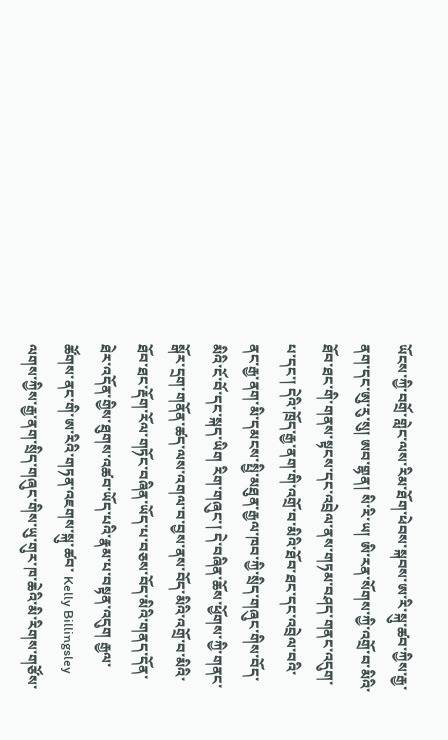ཡོངས་ཀྱི་བགྲོ་གླེང་ལས་རིམ་ཐོག་ཕེབས་སྐབས་ཨ་རི་སྐུ་ཚབ་ཀྱིས་རྒྱ་ནག་དང་ཨུ་རུ་སུ། ཨབ་གྷན། སི་རི་ཡ། ཨི་རན་སོགས་ཀྱི་འགྲོ་བ་མིའི་ཐོབ་ཐང་གི་གནས་སྟངས་དང་འབྲེལ་ནས་གཏམ་བཤད་གནང་འདུག་པ་དང་། དེའི་ཁྲོད་རྒྱ་ནག་གི་འགྲོ་བ་མིའི་ཐོབ་ཐང་དང་འབྲེལ་བའི་ནང་རྒྱ་ནག་མི་དམངས་སྤྱི་མཐུན་རྒྱལ་ཁབ་ཀྱི་སྲིད་གཞུང་གིས་བོད་མིའི་ངོ་བོ་དང་སྐད་ཡིག རིག་གཞུང་། དེ་བཞིན་ཆོས་ཕྱོགས་ཀྱི་གནང་སྒོར་དྲག་གནོན་ཚད་ལས་འགལ་བ་བྱས་ནས་བོད་མིའི་འགྲོ་བ་མིའི་ཐོབ་ཐང་རྡོག་རོལ་གཏོང་བཞིན་ཡོད་པ་བཅས་བོད་མིའི་གནད་དོན་ཐེར་འདོན་གྱིས་ཐུགས་འཚབ་ཡོད་པའི་རྣམ་པ་བསྟན་འདུག རྒྱལ་ཚོགས་ནང་གི་ཨ་རིའི་གཏན་འཇགས་སྐུ་ཚབ་ Kelly Billingsley ལགས་ཀྱིས་རྒྱ་ནག་སྲིད་གཞུང་གིས་ཡུ་གུར་ཁ་ཆེའི་མི་རིགས་གཙོས་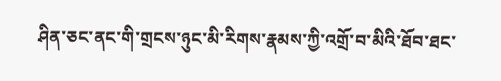ཤིན་ཅང་ནང་གི་གྲངས་ཉུང་མི་རིགས་རྣམས་ཀྱི་འགྲོ་བ་མིའི་ཐོབ་ཐང་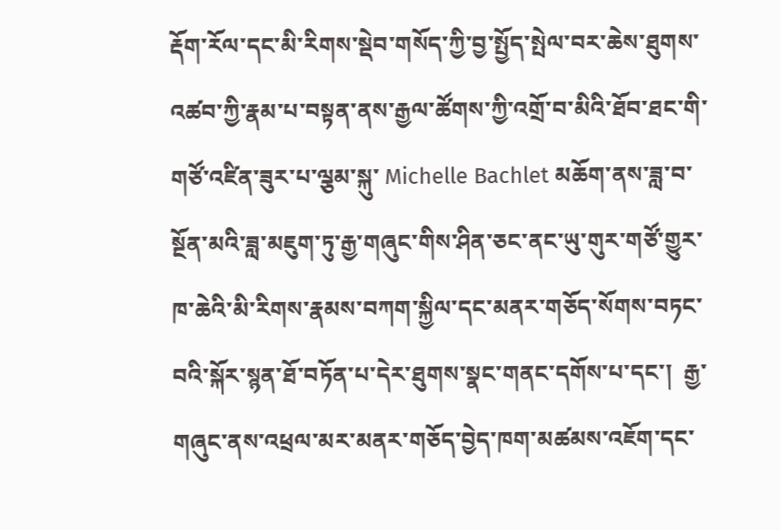རྡོག་རོལ་དང་མི་རིགས་སྡེབ་གསོད་ཀྱི་བྱ་སྤྱོད་སྤེལ་བར་ཆེས་ཐུགས་འཚབ་ཀྱི་རྣམ་པ་བསྟན་ནས་རྒྱལ་ཚོགས་ཀྱི་འགྲོ་བ་མིའི་ཐོབ་ཐང་གི་གཙོ་འཛིན་ཟུར་པ་ལྕམ་སྐུ་ Michelle Bachlet མཆོག་ནས་ཟླ་བ་སྔོན་མའི་ཟླ་མཇུག་ཏུ་རྒྱ་གཞུང་གིས་ཤིན་ཅང་ནང་ཡུ་གུར་གཙོ་གྱུར་ཁ་ཆེའི་མི་རིགས་རྣམས་བཀག་སྐྱིལ་དང་མནར་གཅོད་སོགས་བཏང་བའི་སྐོར་སྙན་ཐོ་བཏོན་པ་དེར་ཐུགས་སྣང་གནང་དགོས་པ་དང་།  རྒྱ་གཞུང་ནས་འཕྲལ་མར་མནར་གཅོད་བྱེད་ཁག་མཚམས་འཇོག་དང་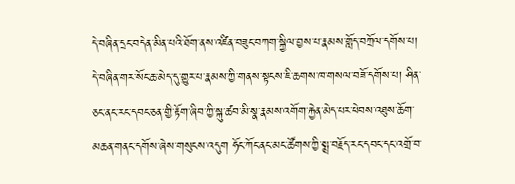དེ་བཞིན་དྲང་བདེན་མིན་པའི་ཐོག་ནས་འཛིན་བཟུང་བཀག་སྐྱིལ་བྱས་པ་རྣམས་གློད་བཀྲོལ་དགོས་པ། དེ་བཞིན་གར་སོང་ཆ་མེད་དུ་གྱུར་པ་རྣམས་ཀྱི་གནས་སྟངས་ཇི་ཆགས་ཁ་གསལ་བཟོ་དགོས་པ། ཤིན་ཅང་ནང་རང་དབང་ཅན་གྱི་རྟོག་ཞིབ་ཀྱི་སྐུ་ཚབ་མི་སྣ་རྣམས་འགོག་རྐྱེན་མེད་པར་ཕེབས་འཐུས་ཆོག་མཆན་གནང་དགོས་ཞེས་གསུངས་འདུག ཧོང་ཀོང་ནང་མང་ཚོགས་ཀྱི་སྨྲ་བརྗོད་རང་དབང་དང་འགྲོ་བ་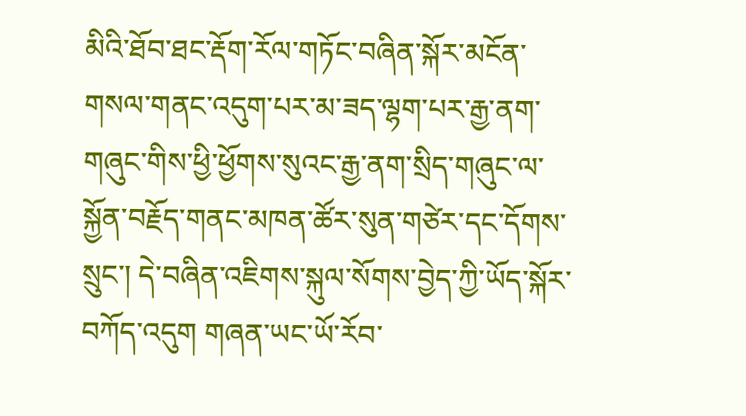མིའི་ཐོབ་ཐང་རྡོག་རོལ་གཏོང་བཞིན་སྐོར་མངོན་གསལ་གནང་འདུག་པར་མ་ཟད་ལྷག་པར་རྒྱ་ནག་གཞུང་གིས་ཕྱི་ཕྱོགས་སུའང་རྒྱ་ནག་སྲིད་གཞུང་ལ་སྐྱོན་བརྗོད་གནང་མཁན་ཚོར་སུན་གཙེར་དང་དོགས་སྲུང་། དེ་བཞིན་འཇིགས་སྐུལ་སོགས་བྱེད་ཀྱི་ཡོད་སྐོར་བཀོད་འདུག གཞན་ཡང་ཡོ་རོབ་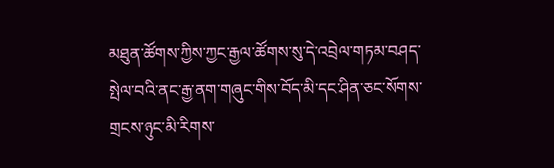མཐུན་ཚོགས་ཀྱིས་ཀྱང་རྒྱལ་ཚོགས་སུ་དེ་འབྲེལ་གཏམ་བཤད་སྤེལ་བའི་ནང་རྒྱ་ནག་གཞུང་གིས་བོད་མི་དང་ཤིན་ཅང་སོགས་གྲངས་ཉུང་མི་རིགས་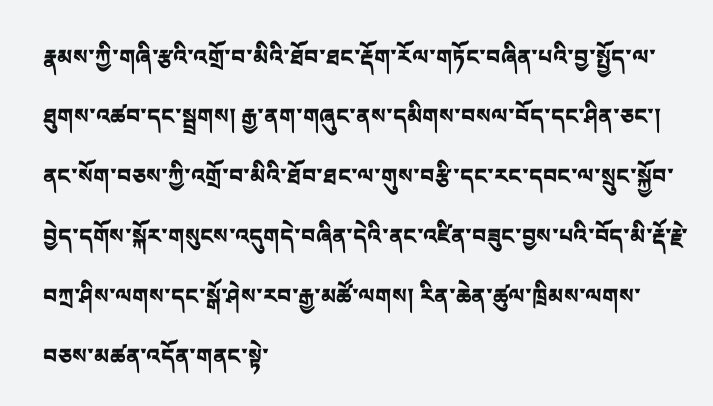རྣམས་ཀྱི་གཞི་རྩའི་འགྲོ་བ་མིའི་ཐོབ་ཐང་རྡོག་རོལ་གཏོང་བཞིན་པའི་བྱ་སྤྱོད་ལ་ཐུགས་འཚབ་དང་སྦྲགས། རྒྱ་ནག་གཞུང་ནས་དམིགས་བསལ་བོད་དང་ཤིན་ཅང་། ནང་སོག་བཅས་ཀྱི་འགྲོ་བ་མིའི་ཐོབ་ཐང་ལ་གུས་བརྩི་དང་རང་དབང་ལ་སྲུང་སྐྱོབ་བྱེད་དགོས་སྐོར་གསུངས་འདུགདེ་བཞིན་དེའི་ནང་འཛིན་བཟུང་བྱས་པའི་བོད་མི་རྡོ་རྗེ་བཀྲ་ཤིས་ལགས་དང་སྒོ་ཤེས་རབ་རྒྱ་མཚོ་ལགས། རིན་ཆེན་ཚུལ་ཁྲིམས་ལགས་བཅས་མཚན་འདོན་གནང་སྟེ་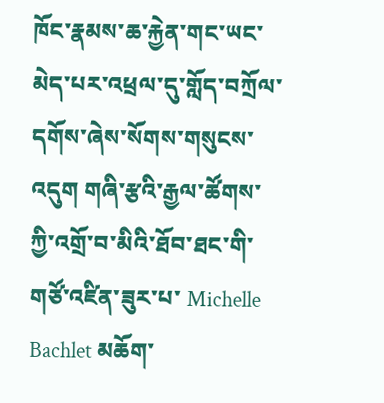ཁོང་རྣམས་ཆ་རྐྱེན་གང་ཡང་མེད་པར་འཕྲལ་དུ་གློད་བཀྲོལ་དགོས་ཞེས་སོགས་གསུངས་འདུག གཞི་རྩའི་རྒྱལ་ཚོགས་ཀྱི་འགྲོ་བ་མིའི་ཐོབ་ཐང་གི་གཙོ་འཛིན་ཟུར་པ་ Michelle Bachlet མཆོག་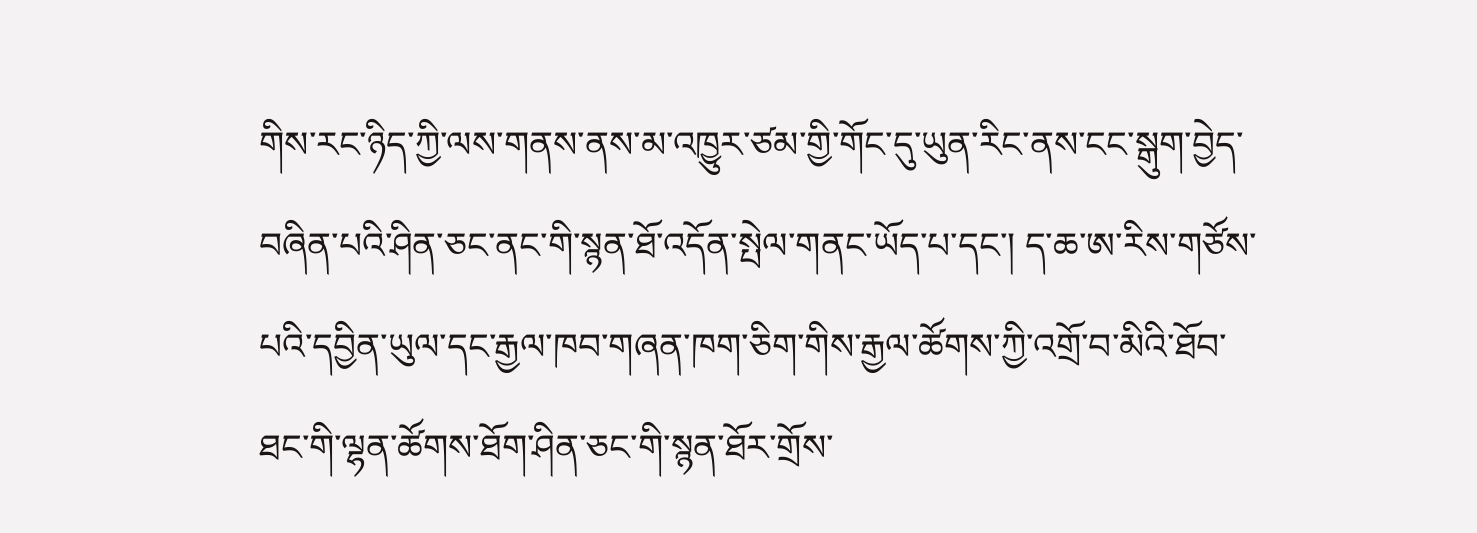གིས་རང་ཉིད་ཀྱི་ལས་གནས་ནས་མ་འཁྱུར་ཙམ་གྱི་གོང་དུ་ཡུན་རིང་ནས་ངང་སྒུག་བྱེད་བཞིན་པའི་ཤིན་ཅང་ནང་གི་སྙན་ཐོ་འདོན་སྤེལ་གནང་ཡོད་པ་དང་། ད་ཆ་ཨ་རིས་གཙོས་པའི་དབྱིན་ཡུལ་དང་རྒྱལ་ཁབ་གཞན་ཁག་ཅིག་གིས་རྒྱལ་ཚོགས་ཀྱི་འགྲོ་བ་མིའི་ཐོབ་ཐང་གི་ལྷན་ཚོགས་ཐོག་ཤིན་ཅང་གི་སྙན་ཐོར་གྲོས་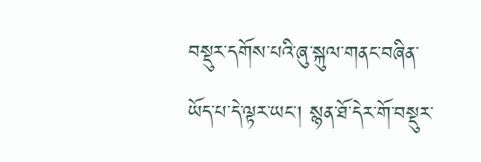བསྡུར་དགོས་པའི་ཞུ་སྐུལ་གནང་བཞིན་ཡོད་པ་དེ་ལྟར་ཡང་། སྙན་ཐོ་དེར་གོ་བསྡུར་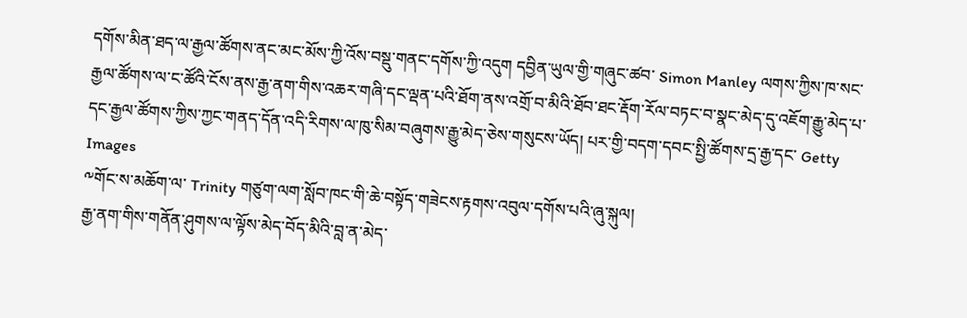དགོས་མིན་ཐད་ལ་རྒྱལ་ཚོགས་ནང་མང་མོས་ཀྱི་འོས་བསྡུ་གནང་དགོས་ཀྱི་འདུག དབྱིན་ཡུལ་གྱི་གཞུང་ཚབ་ Simon Manley ལགས་ཀྱིས་ཁ་སང་རྒྱལ་ཚོགས་ལ་ང་ཚོའི་ངོས་ནས་རྒྱ་ནག་གིས་འཆར་གཞི་དང་ལྡན་པའི་ཐོག་ནས་འགྲོ་བ་མིའི་ཐོབ་ཐང་རྡོག་རོལ་བཏང་བ་སྣང་མེད་དུ་འཇོག་རྒྱུ་མེད་པ་དང་རྒྱལ་ཚོགས་ཀྱིས་ཀྱང་གནད་དོན་འདི་རིགས་ལ་ཁུ་སིམ་བཞུགས་རྒྱུ་མེད་ཅེས་གསུངས་ཡོད། པར་གྱི་བདག་དབང་སྤྱི་ཚོགས་དྲ་རྒྱ་དང་ Getty Images
༸གོང་ས་མཆོག་ལ་ Trinity གཙུག་ལག་སློབ་ཁང་གི་ཆེ་བསྟོད་གཟེངས་རྟགས་འབུལ་དགོས་པའི་ཞུ་སྐུལ།
རྒྱ་ནག་གིས་གནོན་ཤུགས་ལ་ལྟོས་མེད་བོད་མིའི་བླ་ན་མེད་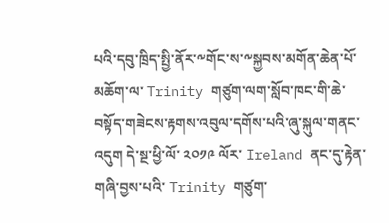པའི་དབུ་ཁྲིད་སྤྱི་ནོར་༸གོང་ས་༸སྐྱབས་མགོན་ཆེན་པོ་མཆོག་ལ་ Trinity གཙུག་ལག་སློབ་ཁང་གི་ཆེ་བསྟོད་གཟེངས་རྟགས་འབུལ་དགོས་པའི་ཞུ་སྐུལ་གནང་འདུག དེ་སྔ་ཕྱི་ལོ་ ༢༠༡༩ ལོར་ Ireland ནང་དུ་རྟེན་གཞི་བྱས་པའི་ Trinity གཙུག་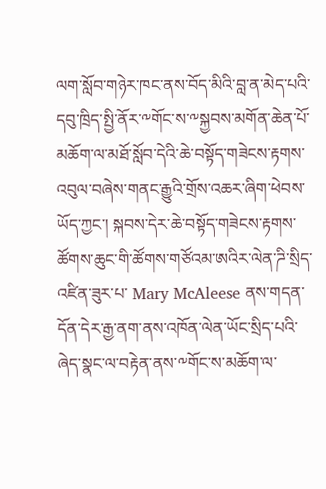ལག་སློབ་གཉེར་ཁང་ནས་བོད་མིའི་བླ་ན་མེད་པའི་དབུ་ཁྲིད་སྤྱི་ནོར་༸གོང་ས་༸སྐྱབས་མགོན་ཆེན་པོ་མཆོག་ལ་མཐོ་སློབ་དེའི་ཆེ་བསྟོད་གཟེངས་རྟགས་འབུལ་བཞེས་གནང་རྒྱུའི་གྲོས་འཆར་ཞིག་ཕེབས་ཡོད་ཀྱང་། སྐབས་དེར་ཆེ་བསྟོད་གཟེངས་རྟགས་ཚོགས་ཆུང་གི་ཚོགས་གཙོའམ་ཨའིར་ལེན་ཌི་སྲིད་འཛིན་ཟུར་པ་ Mary McAleese ནས་གདན་དོན་དེར་རྒྱ་ནག་ནས་འཁོན་ལེན་ཡོང་སྲིད་པའི་ཞེད་སྣང་ལ་བརྟེན་ནས་༸གོང་ས་མཆོག་ལ་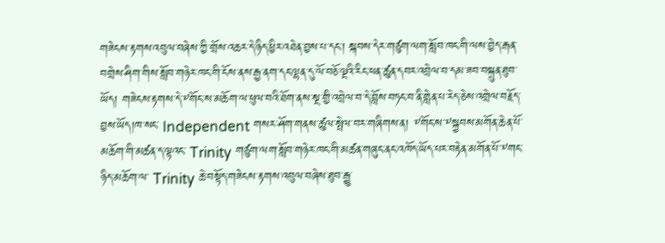གཟེངས་རྟགས་འབུལ་བཞེས་ཀྱི་གྲོས་འཆར་དེ་ཉིད་ཕྱིར་འཐེན་བྱས་པ་དང་། སྐབས་དེར་གཙུག་ལག་སློབ་ཁང་གི་ལས་བྱེད་རྒན་བགྲེས་ཤིག་གིས་སློབ་གཉེར་ཁང་གི་ངོས་ནས་རྒྱ་ནག་དང་ལྷན་དུ་ལོ་བཅོ་ལྔའི་རིང་ཕན་ཚུན་དབར་འབྲེལ་བ་དམ་ཟབ་བསྐྲུན་ཐུབ་ཡོད། གཟེངས་རྟགས་དེ་༸གོང་ས་མཆོག་ལ་ཕུལ་བའི་ཐོག་ནས་སྔ་གྱི་འབྲེལ་བ་དེ་བློས་བཏང་བ་ནི་གླེན་པ་རེད་ཅེས་འགྲེལ་བརྗོད་བྱས་ཡོད།ཁ་སང་ Independent གསར་ཤོག་གནས་ཚུལ་སྤེལ་བར་གཞིགས་ན། ༸གོང་ས་༸སྐྱབས་མགོན་ཆེན་པོ་མཆོག་གི་མཚན་ད་ལྟའང་ Trinity གཙུག་ལག་སློབ་གཉེར་ཁང་གི་མཚན་གཞུང་ནང་འཁོད་ཡོད་པར་བརྟེན་མགོན་པོ་༸གང་ཉིད་མཆོག་ལ་ Trinity ཆེ་བསྟོད་གཟེངས་རྟགས་འབུལ་བཞེས་ཐུབ་རྒྱུ་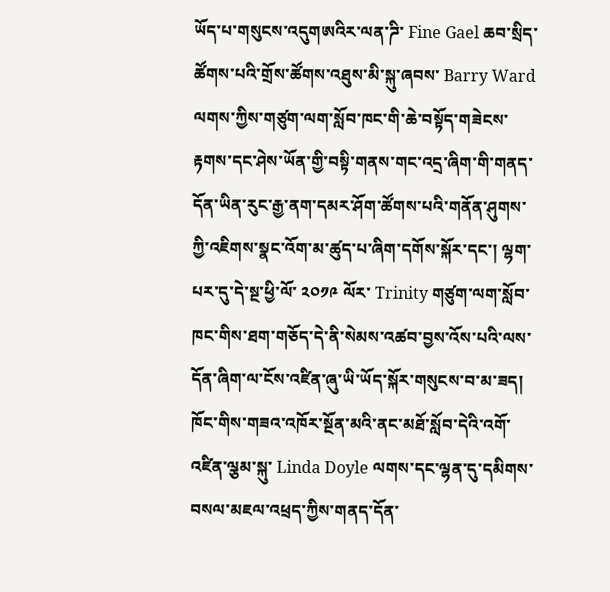ཡོད་པ་གསུངས་འདུགཨའིར་ལན་ཌི་ Fine Gael ཆབ་སྲིད་ཚོགས་པའི་གྲོས་ཚོགས་འཐུས་མི་སྐུ་ཞབས་ Barry Ward ལགས་ཀྱིས་གཙུག་ལག་སློབ་ཁང་གི་ཆེ་བསྟོད་གཟེངས་རྟགས་དང་ཤེས་ཡོན་གྱི་བསྟི་གནས་གང་འདྲ་ཞིག་གི་གནད་དོན་ཡིན་རུང་རྒྱ་ནག་དམར་ཤོག་ཚོགས་པའི་གནོན་ཤུགས་ཀྱི་འཇིགས་སྣང་འོག་མ་ཚུད་པ་ཞིག་དགོས་སྐོར་དང་། ལྷག་པར་དུ་དེ་སྔ་ཕྱི་ལོ་ ༢༠༡༩ ལོར་ Trinity གཙུག་ལག་སློབ་ཁང་གིས་ཐག་གཅོད་དེ་ནི་སེམས་འཚབ་བྱས་འོས་པའི་ལས་དོན་ཞིག་ལ་ངོས་འཛིན་ཞུ་ཡི་ཡོད་སྐོར་གསུངས་བ་མ་ཟད། ཁོང་གིས་གཟའ་འཁོར་སྔོན་མའི་ནང་མཐོ་སློབ་དེའི་འགོ་འཛིན་ལྕམ་སྐུ་ Linda Doyle ལགས་དང་ལྷན་དུ་དམིགས་བསལ་མཇལ་འཕྲད་ཀྱིས་གནད་དོན་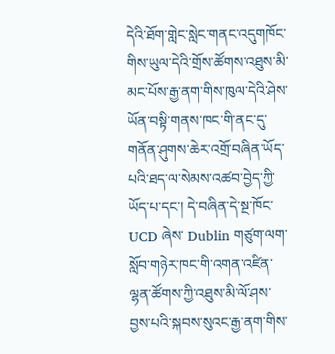དེའི་ཐོག་གླེང་སླེང་གནང་འདུགཁོང་གིས་ཡུལ་དེའི་གྲོས་ཚོགས་འཐུས་མི་མང་པོས་རྒྱ་ནག་གིས་ཁུལ་དེའི་ཤེས་ཡོན་བསྟི་གནས་ཁང་གི་ནང་དུ་གནོན་ཤུགས་ཆེར་འགྲོ་བཞིན་ཡོད་པའི་ཐད་ལ་སེམས་འཚབ་བྱེད་ཀྱི་ཡོད་པ་དང་། དེ་བཞིན་དེ་སྔ་ཁོང་ UCD ཞེས་ Dublin གཙུག་ལག་སློབ་གཉེར་ཁང་གི་འགན་འཛིན་ལྷན་ཚོགས་ཀྱི་འཐུས་མི་ལོ་ཤས་བྱས་པའི་སྐབས་སུའང་རྒྱ་ནག་གིས་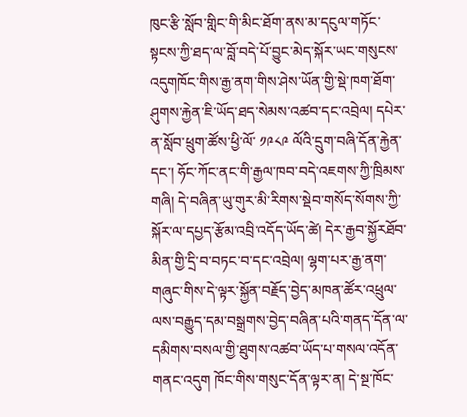ཁུང་རྩི་སློབ་གླིང་གི་མིང་ཐོག་ནས་མ་དངུལ་གཏོང་སྟངས་ཀྱི་ཐད་ལ་བློ་བདེ་པོ་བྱུང་མེད་སྐོར་ཡང་གསུངས་འདུགཁོང་གིས་རྒྱ་ནག་གིས་ཤེས་ཡོན་གྱི་སྡེ་ཁག་ཐོག་ཤུགས་རྐྱེན་ཇི་ཡོད་ཐད་སེམས་འཚབ་དང་འབྲེལ། དཔེར་ན་སློབ་ཕྲུག་ཚོས་ཕྱི་ལོ་ ༡༩༨༩ ལོའི་དྲུག་བཞི་དོན་རྐྱེན་དང་། ཧོང་ཀོང་ནང་གི་རྒྱལ་ཁབ་བདེ་འཇགས་ཀྱི་ཁྲིམས་གཞི། དེ་བཞིན་ཡུ་གུར་མི་རིགས་སྡེབ་གསོད་སོགས་ཀྱི་སྐོར་ལ་དཔྱད་རྩོམ་འབྲི་འདོད་ཡོད་ཚེ། དེར་རྒྱབ་སྐྱོརཐོབ་མིན་གྱི་དྲི་བ་བཏང་བ་དང་འབྲེལ། ལྷག་པར་རྒྱ་ནག་གཞུང་གིས་དེ་ལྟར་སྐྱོན་བརྗོད་བྱེད་མཁན་ཚོར་འཕྲུལ་ལས་བརྒྱུད་དམ་བསྒྲགས་བྱེད་བཞིན་པའི་གནད་དོན་ལ་དམིགས་བསལ་གྱི་ཐུགས་འཚབ་ཡོད་པ་གསལ་འདོན་གནང་འདུག ཁོང་གིས་གསུང་དོན་ལྟར་ན། དེ་སྔ་ཁོང་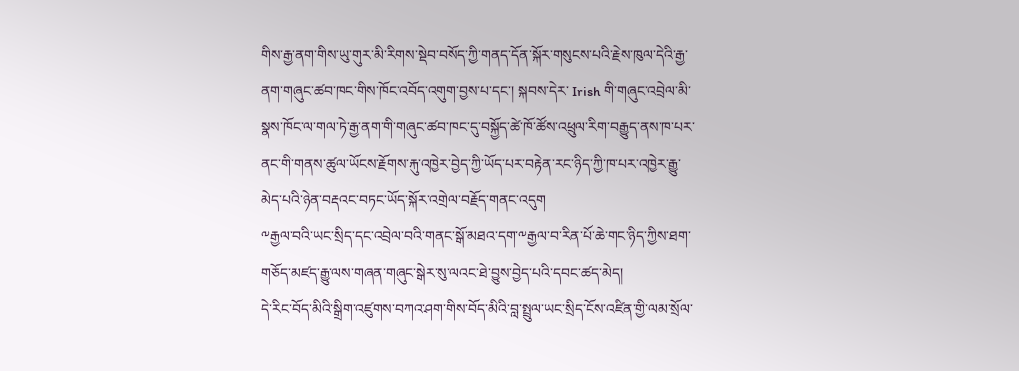གིས་རྒྱ་ནག་གིས་ཡུ་གུར་མི་རིགས་སྡེབ་བསོད་ཀྱི་གནད་དོན་སྐོར་གསུངས་པའི་རྗེས་ཁུལ་དེའི་རྒྱ་ནག་གཞུང་ཚབ་ཁང་གིས་ཁོང་འབོད་འགུག་བྱས་པ་དང་། སྐབས་དེར་ Irish གི་གཞུང་འབྲེལ་མི་སྣས་ཁོང་ལ་གལ་ཏེ་རྒྱ་ནག་གི་གཞུང་ཚབ་ཁང་དུ་བསྐྱོད་ཚེ་ཁོ་ཚོས་འཕྲུལ་རིག་བརྒྱུད་ནས་ཁ་པར་ནང་གི་གནས་ཚུལ་ཡོངས་རྗོགས་རྐུ་འཁྱེར་བྱེད་ཀྱི་ཡོད་པར་བརྟེན་རང་ཉིད་ཀྱི་ཁ་པར་འཁྱེར་རྒྱུ་མེད་པའི་ཉེན་བརྡའང་བཏང་ཡོད་སྐོར་འགྲེལ་བརྗོད་གནང་འདུག
༸རྒྱལ་བའི་ཡང་སྲིད་དང་འབྲེལ་བའི་གནང་སྒོ་མཐའ་དག་༸རྒྱལ་བ་རིན་པོ་ཆེ་གང་ཉིད་ཀྱིས་ཐག་གཅོད་མཛད་རྒྱུ་ལས་གཞན་གཞུང་སྒེར་སུ་ལའང་ཐེ་བྱུས་བྱེད་པའི་དབང་ཚད་མེད།
དེ་རིང་བོད་མིའི་སྒྲིག་འཛུགས་བཀའ་ཤག་གིས་བོད་མིའི་བླ་སྤྲུལ་ཡང་སྲིད་ངོས་འཛིན་གྱི་ལམ་སྲོལ་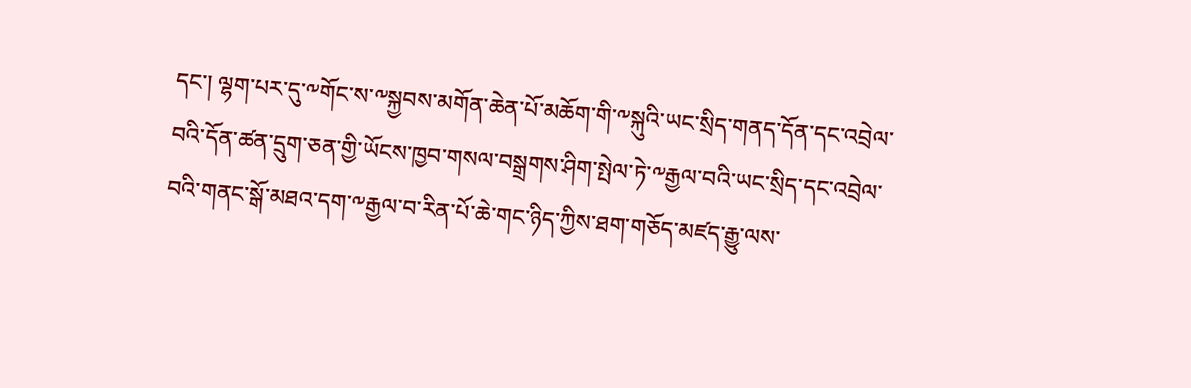དང་། ལྷག་པར་དུ་༸གོང་ས་༸སྐྱབས་མགོན་ཆེན་པོ་མཆོག་གི་༸སྐུའི་ཡང་སྲིད་གནད་དོན་དང་འབྲེལ་བའི་དོན་ཚན་དྲུག་ཅན་གྱི་ཡོངས་ཁྱབ་གསལ་བསྒྲགས་ཤིག་སྤེལ་ཏེ་༸རྒྱལ་བའི་ཡང་སྲིད་དང་འབྲེལ་བའི་གནང་སྒོ་མཐའ་དག་༸རྒྱལ་བ་རིན་པོ་ཆེ་གང་ཉིད་ཀྱིས་ཐག་གཅོད་མཛད་རྒྱུ་ལས་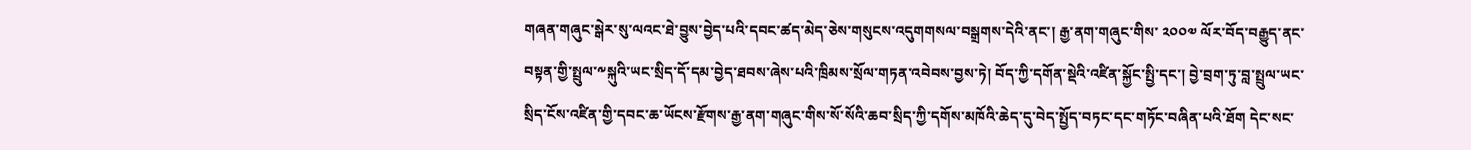གཞན་གཞུང་སྒེར་སུ་ལའང་ཐེ་བྱུས་བྱེད་པའི་དབང་ཚད་མེད་ཅེས་གསུངས་འདུགགསལ་བསྒྲགས་དེའི་ནང་། རྒྱ་ནག་གཞུང་གིས་ ༢༠༠༧ ལོར་བོད་བརྒྱུད་ནང་བསྟན་གྱི་སྤྲུལ་༸སྐུའི་ཡང་སྲིད་དོ་དམ་བྱེད་ཐབས་ཞེས་པའི་ཁྲིམས་སྲོལ་གཏན་འབེབས་བྱས་ཏེ། བོད་ཀྱི་དགོན་སྡེའི་འཛིན་སྐྱོང་སྤྱི་དང་། བྱེ་བྲག་ཏུ་བླ་སྤྲུལ་ཡང་སྲིད་ངོས་འཛིན་གྱི་དབང་ཆ་ཡོངས་རྫོགས་རྒྱ་ནག་གཞུང་གིས་སོ་སོའི་ཆབ་སྲིད་ཀྱི་དགོས་མཁོའི་ཆེད་དུ་བེད་སྤྱོད་བཏང་དང་གཏོང་བཞིན་པའི་ཐོག དེང་སང་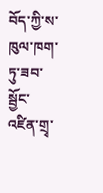བོད་ཀྱི་ས་ཁུལ་ཁག་ཏུ་ཟབ་སྦྱོང་འཛིན་གྲྭ་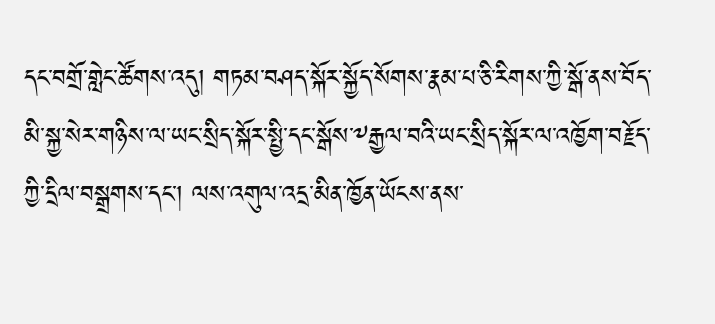དང་བགྲོ་གླེང་ཚོགས་འདུ། གཏམ་བཤད་སྐོར་སྐྱོད་སོགས་རྣམ་པ་ཅི་རིགས་ཀྱི་སྒོ་ནས་བོད་མི་སྐྱ་སེར་གཉིས་ལ་ཡང་སྲིད་སྐོར་སྤྱི་དང་སྒོས་༸རྒྱལ་བའི་ཡང་སྲིད་སྐོར་ལ་འཁྱོག་བརྗོད་ཀྱི་དྲིལ་བསྒྲགས་དང་། ལས་འགུལ་འདྲ་མིན་ཁྱོན་ཡོངས་ནས་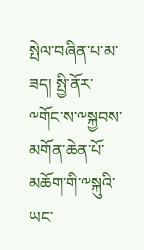སྤེལ་བཞིན་པ་མ་ཟད། སྤྱི་ནོར་༸གོང་ས་༸སྐྱབས་མགོན་ཆེན་པོ་མཆོག་གི་༸སྐུའི་ཡང་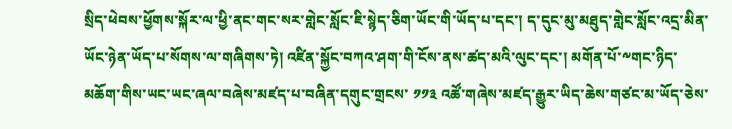སྲིད་ཕེབས་ཕྱོགས་སྐོར་ལ་ཕྱི་ནང་གང་སར་གླེང་སློང་ཇི་སྙེད་ཅིག་ཡོང་གི་ཡོད་པ་དང་། ད་དུང་མུ་མཐུད་གླེང་སློང་འདྲ་མིན་ཡོང་ཉེན་ཡོད་པ་སོགས་ལ་གཞིགས་ཏེ། འཛིན་སྐྱོང་བཀའ་ཤག་གི་ངོས་ནས་ཚད་མའི་ལུང་དང་། མགོན་པོ་༸གང་ཉིད་མཆོག་གིས་ཡང་ཡང་ཞལ་བཞེས་མཛད་པ་བཞིན་དགུང་གྲངས་ ༡༡༣ འཚོ་གཞེས་མཛད་རྒྱུར་ཡིད་ཆེས་གཙང་མ་ཡོད་ཅེས་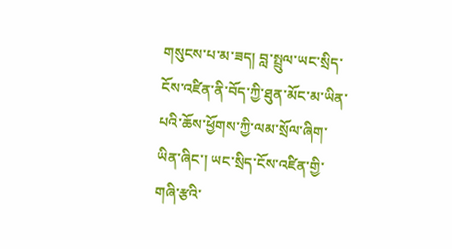གསུངས་པ་མ་ཟད། བླ་སྤྲུལ་ཡང་སྲིད་ངོས་འཛིན་ནི་བོད་ཀྱི་ཐུན་མོང་མ་ཡིན་པའི་ཆོས་ཕྱོགས་ཀྱི་ལམ་སྲོལ་ཞིག་ཡིན་ཞིང་། ཡང་སྲིད་ངོས་འཛིན་གྱི་གཞི་རྩའི་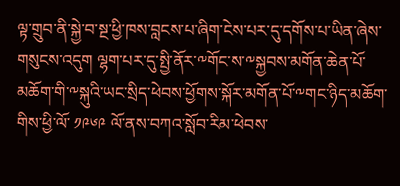ལྟ་གྲུབ་ནི་སྐྱེ་བ་སྔ་ཕྱི་ཁས་བླངས་པ་ཞིག་ངེས་པར་དུ་དགོས་པ་ཡིན་ཞེས་གསུངས་འདུག ལྷག་པར་དུ་སྤྱི་ནོར་༸གོང་ས་༸སྐྱབས་མགོན་ཆེན་པོ་མཆོག་གི་༸སྐུའི་ཡང་སྲིད་ཕེབས་ཕྱོགས་སྐོར་མགོན་པོ་༸གང་ཉིད་མཆོག་གིས་ཕྱི་ལོ་ ༡༩༦༩ ལོ་ནས་བཀའ་སློབ་རིམ་ཕེབས་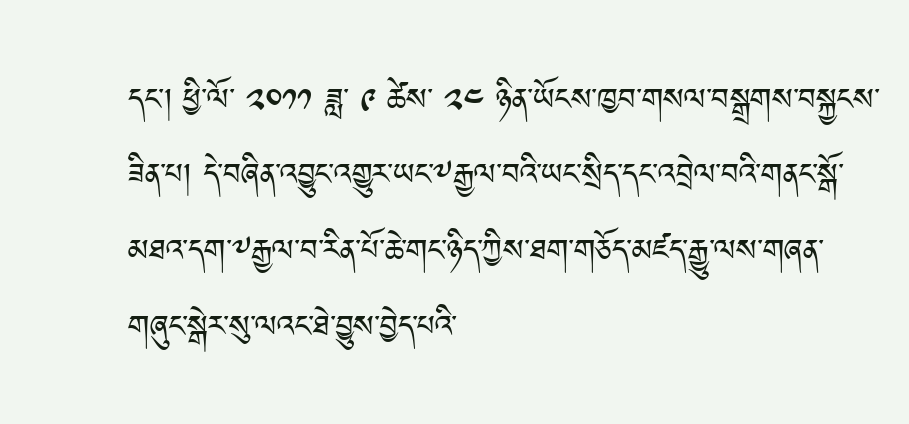དང་། ཕྱི་ལོ་ ༢༠༡༡ ཟླ་ ༩ ཚེས་ ༢༤ ཉིན་ཡོངས་ཁྱབ་གསལ་བསྒྲགས་བསྐྱངས་ཟིན་པ། དེ་བཞིན་འབྱུང་འགྱུར་ཡང་༸རྒྱལ་བའི་ཡང་སྲིད་དང་འབྲེལ་བའི་གནང་སྒོ་མཐའ་དག་༸རྒྱལ་བ་རིན་པོ་ཆེ་གང་ཉིད་ཀྱིས་ཐག་གཅོད་མཛད་རྒྱུ་ལས་གཞན་གཞུང་སྒེར་སུ་ལའང་ཐེ་བྱུས་བྱེད་པའི་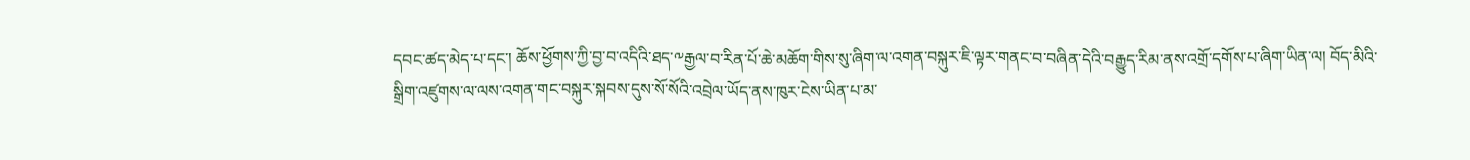དབང་ཚད་མེད་པ་དང་། ཆོས་ཕྱོགས་ཀྱི་བྱ་བ་འདིའི་ཐད་༸རྒྱལ་བ་རིན་པོ་ཆེ་མཆོག་གིས་སུ་ཞིག་ལ་འགན་བསྐུར་ཇི་ལྟར་གནང་བ་བཞིན་དེའི་བརྒྱུད་རིམ་ནས་འགྲོ་དགོས་པ་ཞིག་ཡིན་ལ། བོད་མིའི་སྒྲིག་འཛུགས་ལ་ལས་འགན་གང་བསྐུར་སྐབས་དུས་སོ་སོའི་འབྲེལ་ཡོད་ནས་ཁུར་ངེས་ཡིན་པ་མ་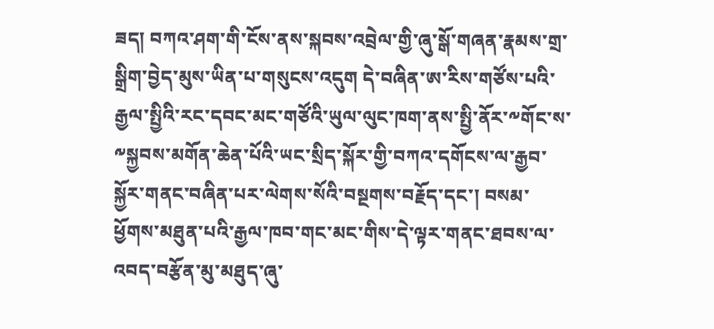ཟད། བཀའ་ཤག་གི་ངོས་ནས་སྐབས་འབྲེལ་གྱི་ཞུ་སྒོ་གཞན་རྣམས་གྲ་སྒྲིག་བྱེད་མུས་ཡིན་པ་གསུངས་འདུག དེ་བཞིན་ཨ་རིས་གཙོས་པའི་རྒྱལ་སྤྱིའི་རང་དབང་མང་གཙོའི་ཡུལ་ལུང་ཁག་ནས་སྤྱི་ནོར་༸གོང་ས་༸སྐྱབས་མགོན་ཆེན་པོའི་ཡང་སྲིད་སྐོར་གྱི་བཀའ་དགོངས་ལ་རྒྱབ་སྐྱོར་གནང་བཞིན་པར་ལེགས་སོའི་བསྔགས་བརྗོད་དང་། བསམ་ཕྱོགས་མཐུན་པའི་རྒྱལ་ཁབ་གང་མང་གིས་དེ་ལྟར་གནང་ཐབས་ལ་འབད་བརྩོན་མུ་མཐུད་ཞུ་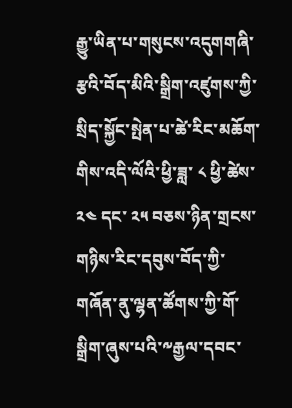རྒྱུ་ཡིན་པ་གསུངས་འདུགགཞི་རྩའི་བོད་མིའི་སྒྲིག་འཛུགས་ཀྱི་སྲིད་སྐྱོང་སྤེན་པ་ཚེ་རིང་མཆོག་གིས་འདི་ལོའི་ཕྱི་ཟླ་ ༨ ཕྱི་ཚེས་ ༢༤ དང་ ༢༥ བཅས་ཉིན་གྲངས་གཉིས་རིང་དབུས་བོད་ཀྱི་གཞོན་ནུ་ལྷན་ཚོགས་ཀྱི་གོ་སྒྲིག་ཞུས་པའི་༸རྒྱལ་དབང་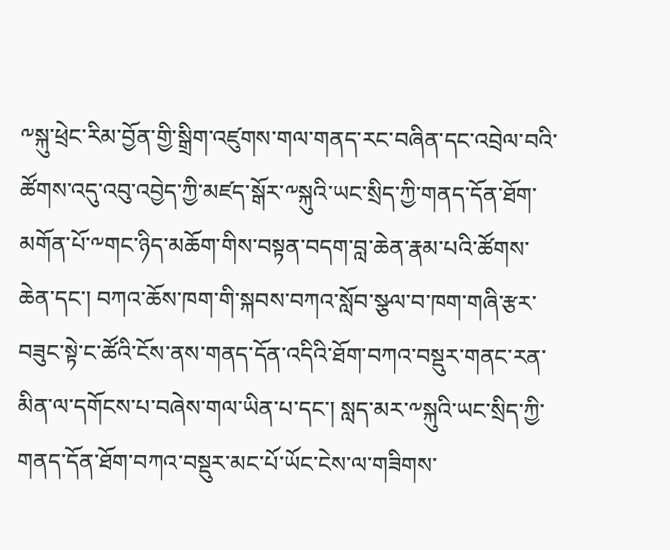༸སྐུ་ཕྲེང་རིམ་བྱོན་གྱི་སྒྲིག་འཛུགས་གལ་གནད་རང་བཞིན་དང་འབྲེལ་བའི་ཚོགས་འདུ་འབུ་འབྱེད་ཀྱི་མཛད་སྒོར་༸སྐུའི་ཡང་སྲིད་ཀྱི་གནད་དོན་ཐོག་མགོན་པོ་༸གང་ཉིད་མཆོག་གིས་བསྟན་བདག་བླ་ཆེན་རྣམ་པའི་ཚོགས་ཆེན་དང་། བཀའ་ཆོས་ཁག་གི་སྐབས་བཀའ་སློབ་སྩལ་བ་ཁག་གཞི་རྩར་བཟུང་སྟེ་ང་ཚོའི་ངོས་ནས་གནད་དོན་འདིའི་ཐོག་བཀའ་བསྡུར་གནང་རན་མིན་ལ་དགོངས་པ་བཞེས་གལ་ཡིན་པ་དང་། སླད་མར་༸སྐུའི་ཡང་སྲིད་ཀྱི་གནད་དོན་ཐོག་བཀའ་བསྡུར་མང་པོ་ཡོང་ངེས་ལ་གཟིགས་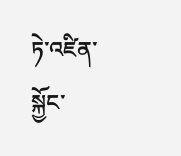ཏེ་འཛིན་སྐྱོང་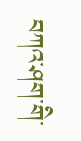བཀའ་ཤག་གི་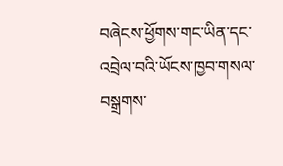བཞེངས་ཕྱོགས་གང་ཡིན་དང་འབྲེལ་བའི་ཡོངས་ཁྱབ་གསལ་བསྒྲགས་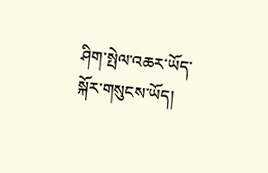ཤིག་སྤེལ་འཆར་ཡོད་སྐོར་གསུངས་ཡོད།